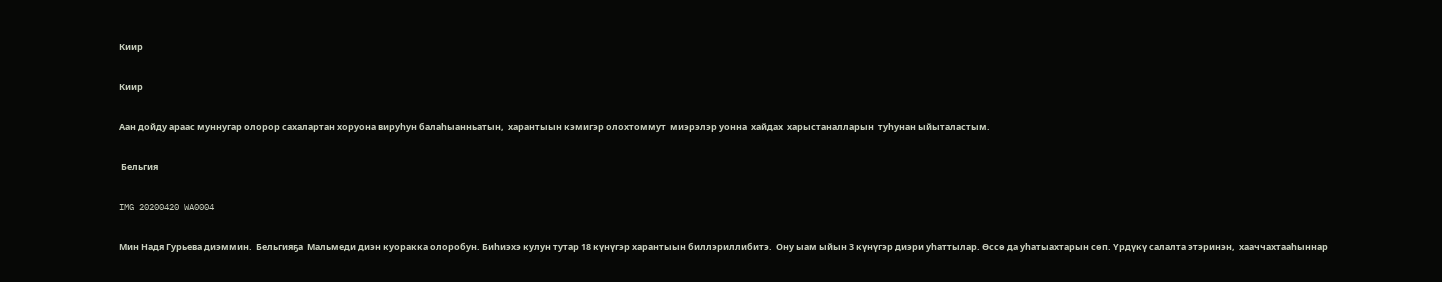Киир

Киир

Аан дойду араас муннугар олорор сахалартан хоруона вируһун балаһыанньатын,  харантыын кэмигэр олохтоммут  миэрэлэр уонна  хайдах  харыстаналларын  туһунан ыйыталастым.

 Бельгия

IMG 20200420 WA0004

Мин Надя Гурьева диэммин.  Бельгияҕа  Мальмеди диэн куоракка олоробун. Биһиэхэ кулун тутар 18 күнүгэр харантыын биллэриллибитэ.  Ону ыам ыйын 3 күнүгэр диэри уһаттылар. Өссө да уһатыахтарын сөп. Үрдүкү салалта этэринэн,  хааччахтааһыннар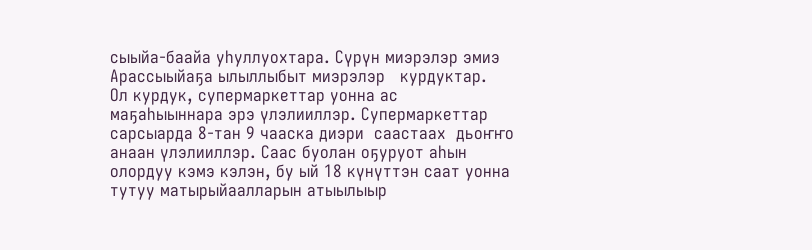сыыйа-баайа уһуллуохтара. Сүрүн миэрэлэр эмиэ Арассыыйаҕа ылыллыбыт миэрэлэр   курдуктар.     Ол курдук, супермаркеттар уонна ас маҕаһыыннара эрэ үлэлииллэр. Супермаркеттар сарсыарда 8-тан 9 чааска диэри  саастаах  дьоҥҥо анаан үлэлииллэр. Саас буолан оҕуруот аһын олордуу кэмэ кэлэн, бу ый 18 күнүттэн саат уонна тутуу матырыйаалларын атыылыыр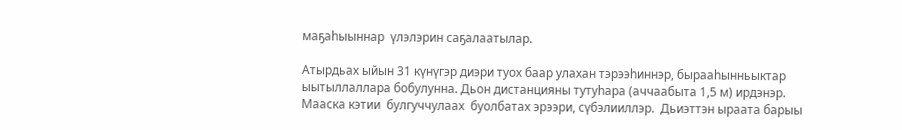маҕаһыыннар  үлэлэрин саҕалаатылар.

Атырдьах ыйын 31 күнүгэр диэри туох баар улахан тэрээһиннэр, бырааһынньыктар ыытыллаллара бобулунна. Дьон дистанцияны тутуһара (аччаабыта 1,5 м) ирдэнэр.  Мааска кэтии  булгуччулаах  буолбатах эрээри, сүбэлииллэр.  Дьиэттэн ыраата барыы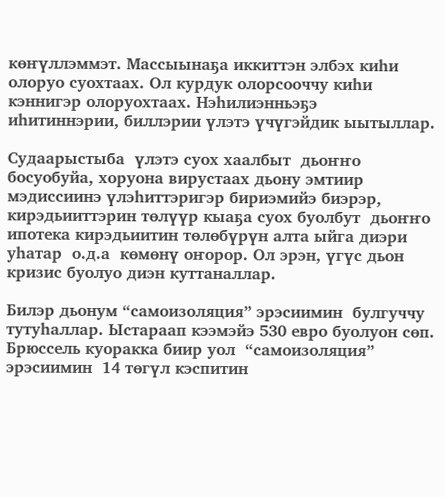көҥүллэммэт. Массыынаҕа иккиттэн элбэх киһи олоруо суохтаах. Ол курдук олорсооччу киһи кэннигэр олоруохтаах. Нэһилиэнньэҕэ   иһитиннэрии, биллэрии үлэтэ үчүгэйдик ыытыллар.

Судаарыстыба  үлэтэ суох хаалбыт  дьоҥҥо босуобуйа, хоруона вирустаах дьону эмтиир мэдиссиинэ үлэһиттэригэр бириэмийэ биэрэр, кирэдьииттэрин төлүүр кыаҕа суох буолбут  дьоҥҥо ипотека кирэдьиитин төлөбүрүн алта ыйга диэри уһатар  о.д.а  көмөнү оҥорор. Ол эрэн, үгүс дьон кризис буолуо диэн куттаналлар.

Билэр дьонум “самоизоляция” эрэсиимин  булгуччу тутуһаллар. Ыстараап кээмэйэ 530 евро буолуон сөп. Брюссель куоракка биир уол  “самоизоляция” эрэсиимин  14 төгүл кэспитин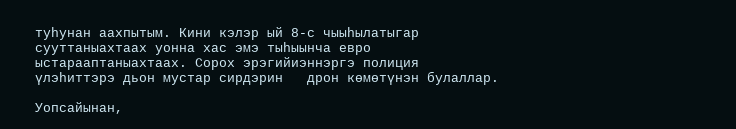туһунан аахпытым. Кини кэлэр ый 8-с чыыһылатыгар сууттаныахтаах уонна хас эмэ тыһыынча евро ыстарааптаныахтаах. Сорох эрэгийиэннэргэ полиция үлэһиттэрэ дьон мустар сирдэрин   дрон көмөтүнэн булаллар.

Уопсайынан,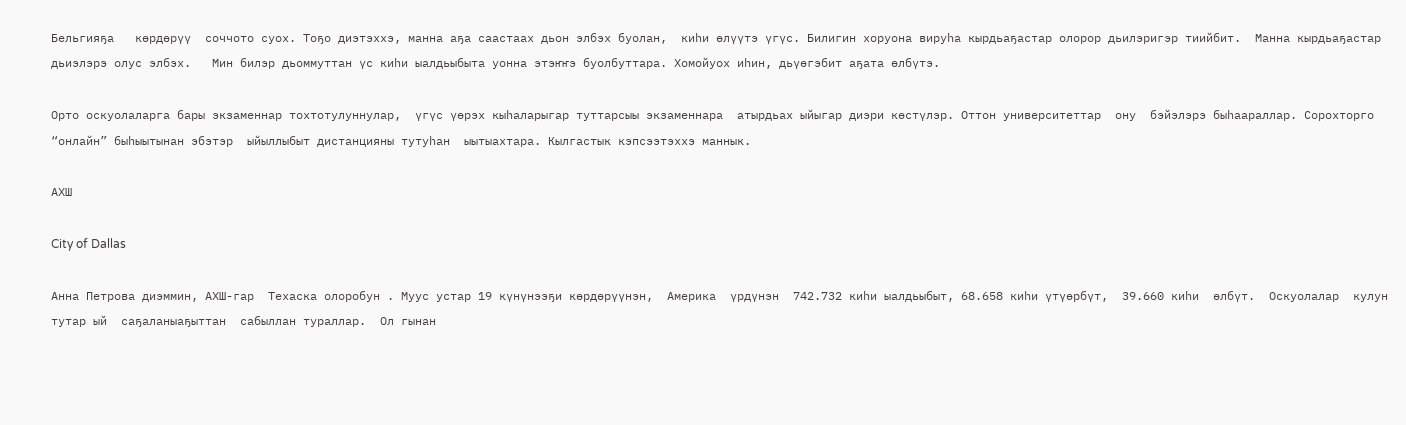Бельгияҕа   көрдөрүү  соччото суох. Тоҕо диэтэххэ, манна аҕа саастаах дьон элбэх буолан,  киһи өлүүтэ үгүс. Билигин хоруона вируһа кырдьаҕастар олорор дьилэригэр тиийбит.  Манна кырдьаҕастар  дьиэлэрэ олус элбэх.   Мин билэр дьоммуттан үс киһи ыалдьыбыта уонна этэҥҥэ буолбуттара. Хомойуох иһин, дьүөгэбит аҕата өлбүтэ.

Орто оскуолаларга бары экзаменнар тохтотулуннулар,  үгүс үөрэх кыһаларыгар туттарсыы экзаменнара  атырдьах ыйыгар диэри көстүлэр. Оттон университеттар  ону  бэйэлэрэ быһаараллар. Сорохторго  “онлайн” быһыытынан эбэтэр  ыйыллыбыт дистанцияны тутуһан  ыытыахтара. Кылгастык кэпсээтэххэ маннык.

АХШ

City of Dallas

Анна Петрова диэммин, АХШ-гар  Техаска олоробун . Муус устар 19 күнүнээҕи көрдөрүүнэн,  Америка  үрдүнэн  742.732 киһи ыалдьыбыт, 68.658 киһи үтүөрбүт,  39.660 киһи  өлбүт.  Оскуолалар  кулун тутар ый  саҕаланыаҕыттан  сабыллан тураллар.  Ол гынан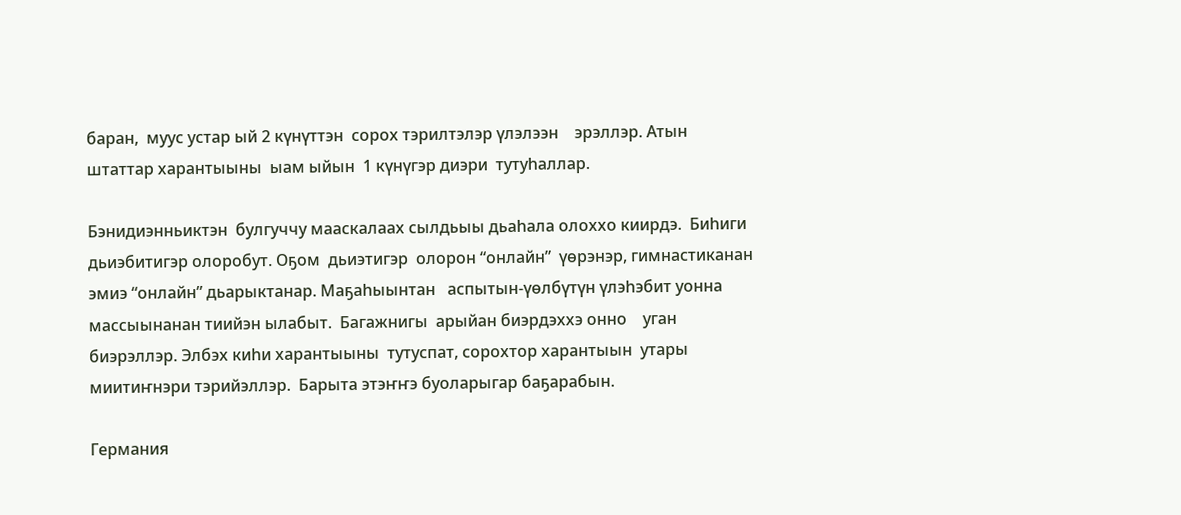баран,  муус устар ый 2 күнүттэн  сорох тэрилтэлэр үлэлээн    эрэллэр. Атын штаттар харантыыны  ыам ыйын  1 күнүгэр диэри  тутуһаллар.

Бэнидиэнньиктэн  булгуччу мааскалаах сылдьыы дьаһала олоххо киирдэ.  Биһиги дьиэбитигэр олоробут. Оҕом  дьиэтигэр  олорон “онлайн”  үөрэнэр, гимнастиканан эмиэ “онлайн” дьарыктанар. Маҕаһыынтан   аспытын-үөлбүтүн үлэһэбит уонна массыынанан тиийэн ылабыт.  Багажнигы  арыйан биэрдэххэ онно    уган биэрэллэр. Элбэх киһи харантыыны  тутуспат, сорохтор харантыын  утары миитиҥнэри тэрийэллэр.  Барыта этэҥҥэ буоларыгар баҕарабын.

Германия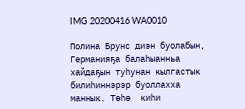IMG 20200416 WA0010

Полина Брунс диэн буолабын, Германияҕа балаһыанньа хайдаҕын туһунан кылгастык билиһиннэрэр буоллахха маннык. Төһө  киһи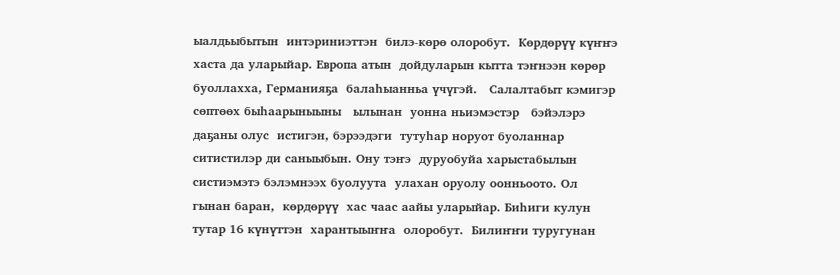ыалдьыбытын  интэриниэттэн  билэ-көрө олоробут.  Көрдөрүү күҥҥэ хаста да уларыйар. Европа атын  дойдуларын кытта тэҥнээн көрөр буоллахха, Германияҕа  балаһыанньа үчүгэй.   Салалтабыт кэмигэр сөптөөх быһаарыныыны   ылынан  уонна ньиэмэстэр   бэйэлэрэ даҕаны олус  истигэн, бэрээдэги  тутуһар норуот буоланнар  ситистилэр ди саныыбын. Ону тэҥэ  дуруобуйа харыстабылын систиэмэтэ бэлэмнээх буолуута  улахан оруолу оонньоото. Ол гынан баран,  көрдөрүү  хас чаас аайы уларыйар. Биһиги кулун тутар 16 күнүттэн  харантыыҥҥа  олоробут.  Билиҥҥи туругунан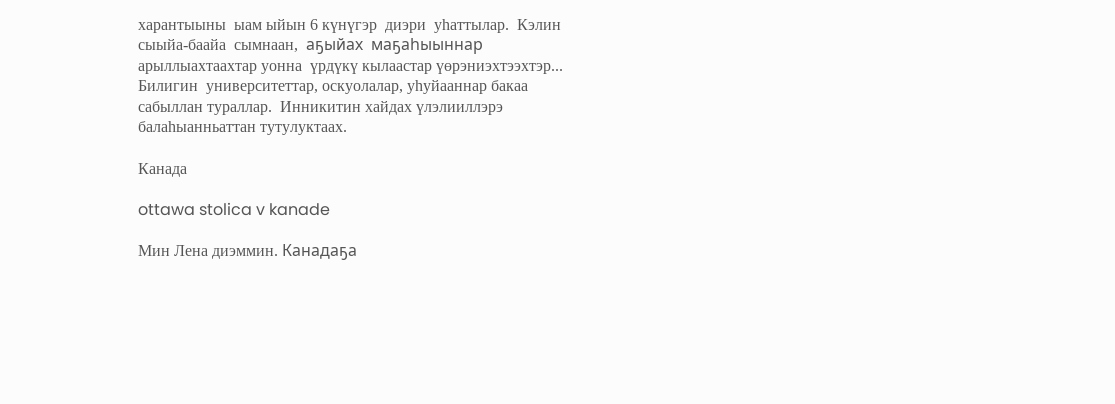харантыыны  ыам ыйын 6 күнүгэр  диэри  уһаттылар.  Кэлин сыыйа-баайа  сымнаан,  аҕыйах  маҕаһыыннар арыллыахтаахтар уонна  үрдүкү кылаастар үөрэниэхтээхтэр... Билигин  университеттар, оскуолалар, уһуйааннар бакаа  сабыллан тураллар.  Инникитин хайдах үлэлииллэрэ  балаһыанньаттан тутулуктаах.

Канада

ottawa stolica v kanade

Мин Лена диэммин. Канадаҕа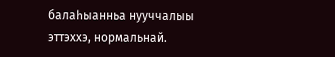балаһыанньа нууччалыы эттэххэ, нормальнай.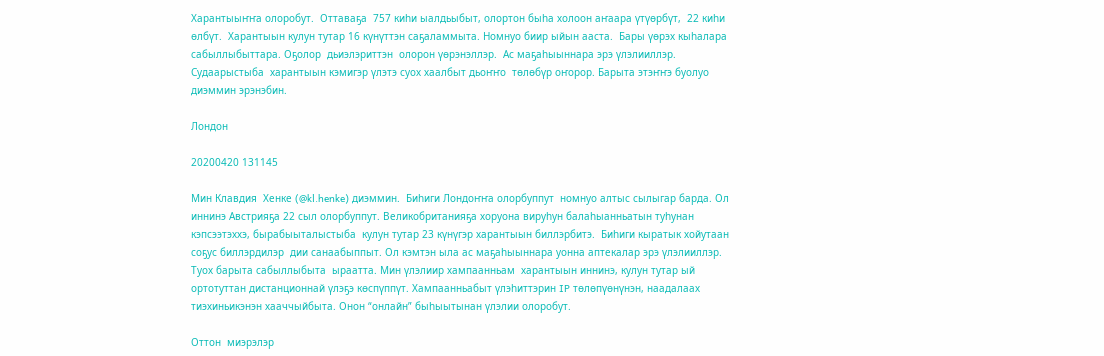Харантыыҥҥа олоробут.  Оттаваҕа  757 киһи ыалдьыбыт, олортон быһа холоон аҥаара үтүөрбүт,  22 киһи өлбүт.  Харантыын кулун тутар 16 күнүттэн саҕаламмыта. Номнуо биир ыйын ааста.  Бары үөрэх кыһалара сабыллыбыттара. Оҕолор  дьиэлэриттэн  олорон үөрэнэллэр.  Ас маҕаһыыннара эрэ үлэлииллэр. Судаарыстыба  харантыын кэмигэр үлэтэ суох хаалбыт дьоҥҥо  төлөбүр оҥорор. Барыта этэҥҥэ буолуо диэммин эрэнэбин.

Лондон

20200420 131145

Мин Клавдия  Хенке (@kl.henke) диэммин.  Биһиги Лондоҥҥа олорбуппут  номнуо алтыс сылыгар барда. Ол иннинэ Австрияҕа 22 сыл олорбуппут. Великобританияҕа хоруона вируһун балаһыанньатын туһунан кэпсээтэххэ, бырабыыталыстыба  кулун тутар 23 күнүгэр харантыын биллэрбитэ.  Биһиги кыратык хойутаан соҕус биллэрдилэр  дии санаабыппыт. Ол кэмтэн ыла ас маҕаһыыннара уонна аптекалар эрэ үлэлииллэр. Туох барыта сабыллыбыта  ыраатта. Мин үлэлиир хампаанньам  харантыын иннинэ, кулун тутар ый ортотуттан дистанционнай үлэҕэ көспүппүт. Хампаанньабыт үлэһиттэрин IP төлөпүөнүнэн, наадалаах тиэхиньикэнэн хааччыйбыта. Онон “онлайн” быһыытынан үлэлии олоробут.

Оттон  миэрэлэр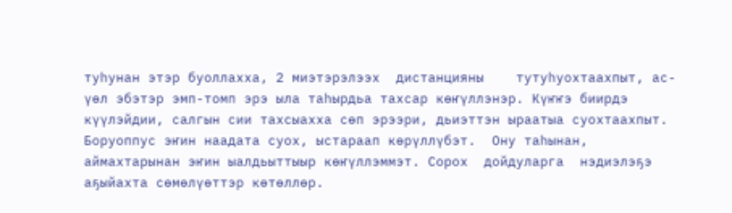туһунан этэр буоллахха, 2 миэтэрэлээх  дистанцияны    тутуһуохтаахпыт, ас-үөл эбэтэр эмп-томп эрэ ыла таһырдьа тахсар көҥүллэнэр. Күҥҥэ биирдэ  күүлэйдии, салгын сии тахсыахха сөп эрээри, дьиэттэн ыраатыа суохтаахпыт. Боруоппус эҥин наадата суох, ыстараап көрүллүбэт.  Ону таһынан, аймахтарынан эҥин ыалдьыттыыр көҥүллэммэт. Сорох  дойдуларга  нэдиэлэҕэ аҕыйахта сөмөлүөттэр көтөллөр.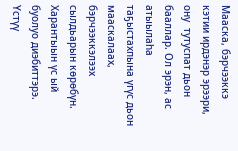Мааска, бэрчээккэ  кэтии ирдэнэр эрээри, ону  тутуспат дьон бааллар. Ол эрэн, ас атыылаһа таҕыстахпына үгүс дьон мааскалаах, бэрчээккэлээх сылдьарын көрөбүн. Харантыын үс ый буолуо диэбиттэрэ. Үстүү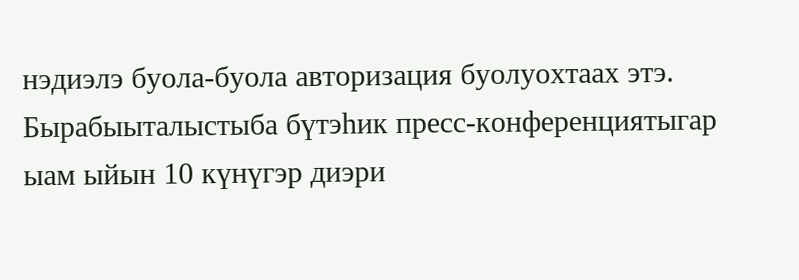нэдиэлэ буола-буола авторизация буолуохтаах этэ. Бырабыыталыстыба бүтэһик пресс-конференциятыгар ыам ыйын 10 күнүгэр диэри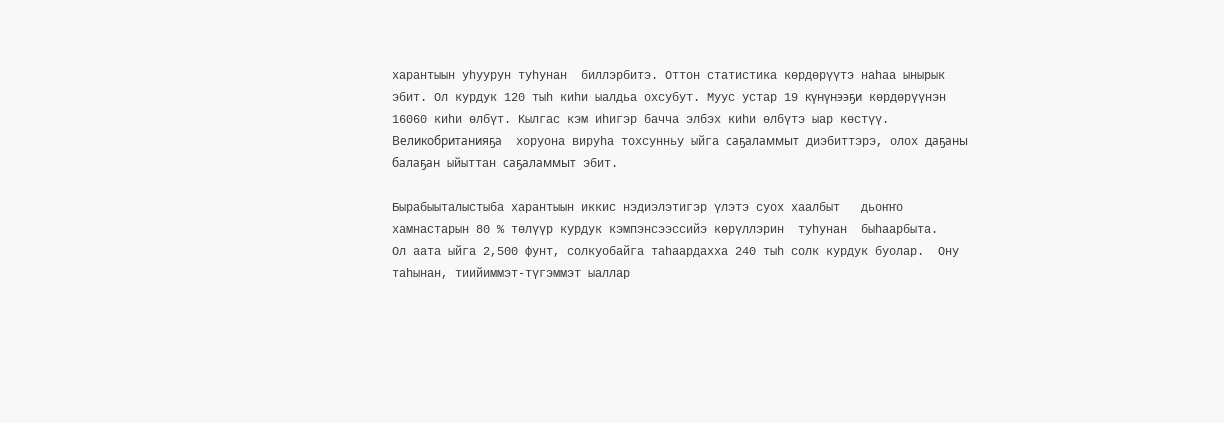харантыын уһуурун туһунан  биллэрбитэ. Оттон статистика көрдөрүүтэ наһаа ынырык эбит. Ол курдук 120 тыһ киһи ыалдьа охсубут. Муус устар 19 күнүнээҕи көрдөрүүнэн 16060 киһи өлбүт. Кылгас кэм иһигэр бачча элбэх киһи өлбүтэ ыар көстүү. Великобританияҕа  хоруона вируһа тохсунньу ыйга саҕаламмыт диэбиттэрэ, олох даҕаны балаҕан ыйыттан саҕаламмыт эбит.

Бырабыыталыстыба харантыын иккис нэдиэлэтигэр үлэтэ суох хаалбыт   дьоҥҥо хамнастарын 80 % төлүүр курдук кэмпэнсээссийэ көрүллэрин  туһунан  быһаарбыта.   Ол аата ыйга 2,500 фунт, солкуобайга таһаардахха 240 тыһ солк курдук буолар.  Ону таһынан, тиийиммэт-түгэммэт ыаллар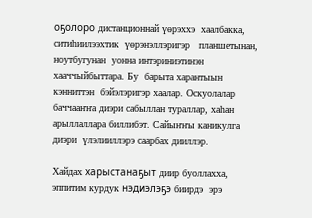оҕолоро дистанционнай үөрэххэ  хаалбакка, ситиһиилээхтик  үөрэнэллэригэр   планшетынан, ноутбугунан  уонна интэриниэтинэн хааччыйбыттара. Бу  барыта харантыын кэнниттэн  бэйэлэригэр хаалар. Оскуолалар баччааҥҥа диэри сабыллан тураллар, хаһан  арыллаллара биллибэт. Сайыҥҥы каникулга диэри  үлэлииллэрэ саарбах дииллэр.

Хайдах харыстанаҕыт диир буоллахха, эппитим курдук нэдиэлэҕэ биирдэ  эрэ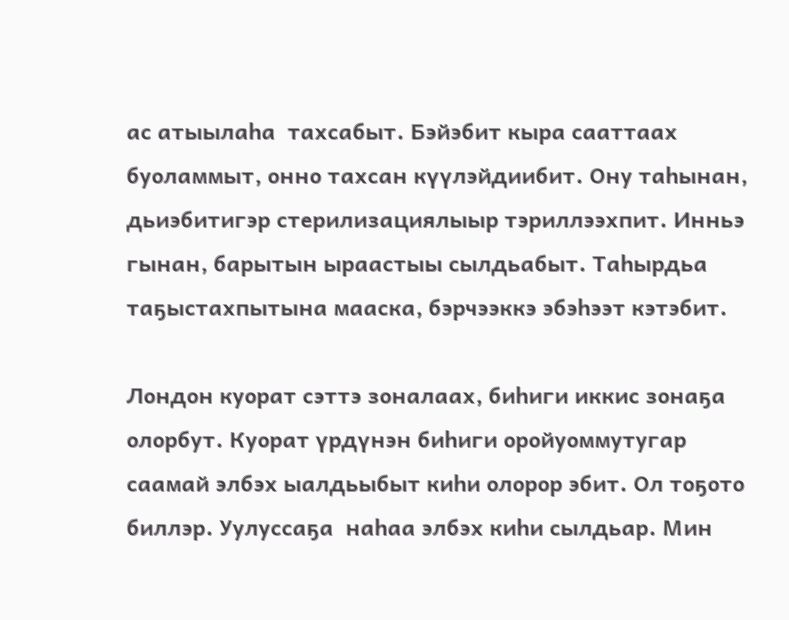ас атыылаһа  тахсабыт. Бэйэбит кыра сааттаах буоламмыт, онно тахсан күүлэйдиибит. Ону таһынан, дьиэбитигэр стерилизациялыыр тэриллээхпит. Инньэ гынан, барытын ыраастыы сылдьабыт. Таһырдьа таҕыстахпытына мааска, бэрчээккэ эбэһээт кэтэбит.

Лондон куорат сэттэ зоналаах, биһиги иккис зонаҕа олорбут. Куорат үрдүнэн биһиги оройуоммутугар саамай элбэх ыалдьыбыт киһи олорор эбит. Ол тоҕото биллэр. Уулуссаҕа  наһаа элбэх киһи сылдьар. Мин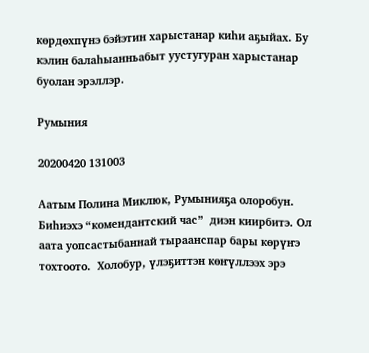көрдөхпүнэ бэйэтин харыстанар киһи аҕыйах. Бу кэлин балаһыанньабыт уустугуран харыстанар буолан эрэллэр.

Румыния

20200420 131003

Аатым Полина Миклюк, Румынияҕа олоробун. Биһиэхэ “комендантский час”  диэн киирбитэ. Ол аата уопсастыбаннай тыраанспар бары көрүҥэ тохтоото.  Холобур, үлэҕиттэн көҥүллээх эрэ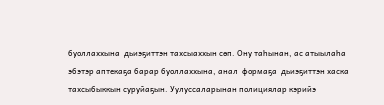буоллаххына  дьиэҕиттэн тахсыаххын сөп. Ону таһынан, ас атыылаһа эбэтэр аптекаҕа барар буоллаххына, анал  формаҕа  дьиэҕиттэн хаска тахсыбыккын суруйаҕын. Уулуссаларынан полициялар кэрийэ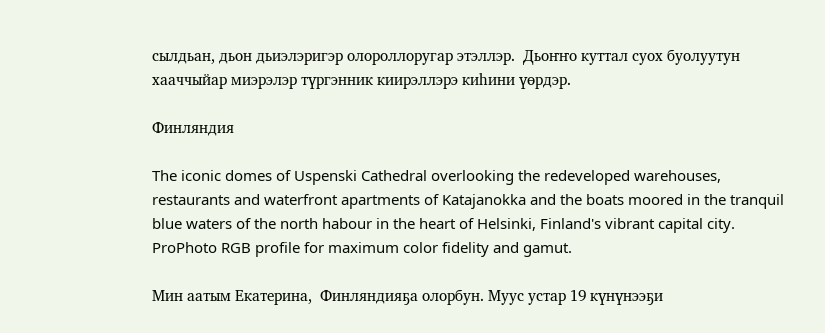сылдьан, дьон дьиэлэригэр олороллоругар этэллэр.  Дьоҥҥо куттал суох буолуутун хааччыйар миэрэлэр түргэнник киирэллэрэ киһини үөрдэр.

Финляндия

The iconic domes of Uspenski Cathedral overlooking the redeveloped warehouses, restaurants and waterfront apartments of Katajanokka and the boats moored in the tranquil blue waters of the north habour in the heart of Helsinki, Finland's vibrant capital city. ProPhoto RGB profile for maximum color fidelity and gamut.

Мин аатым Екатерина,  Финляндияҕа олорбун. Муус устар 19 күнүнээҕи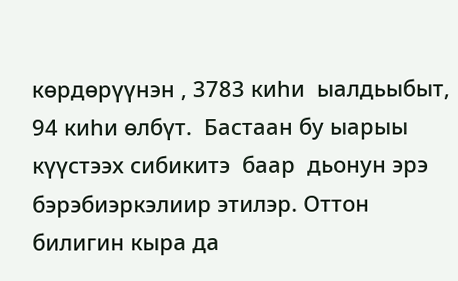көрдөрүүнэн , 3783 киһи  ыалдьыбыт,  94 киһи өлбүт.  Бастаан бу ыарыы күүстээх сибикитэ  баар  дьонун эрэ бэрэбиэркэлиир этилэр. Оттон билигин кыра да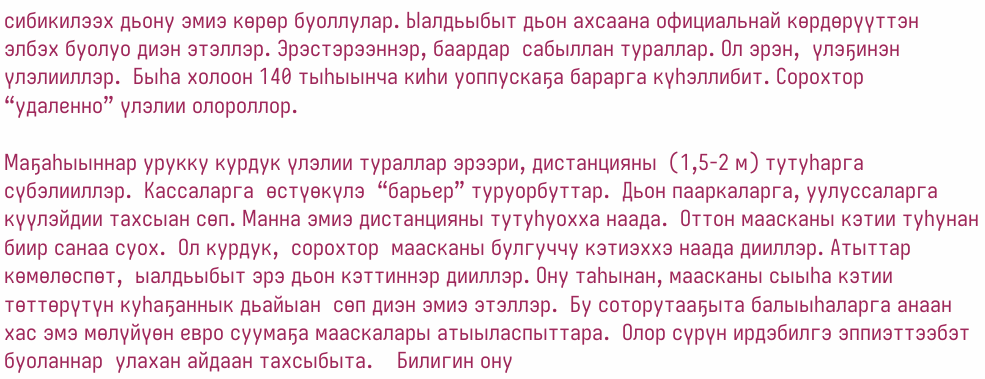сибикилээх дьону эмиэ көрөр буоллулар. Ыалдьыбыт дьон ахсаана официальнай көрдөрүүттэн  элбэх буолуо диэн этэллэр. Эрэстэрээннэр, баардар  сабыллан тураллар. Ол эрэн,  үлэҕинэн  үлэлииллэр.  Быһа холоон 140 тыһыынча киһи уоппускаҕа барарга күһэллибит. Сорохтор  “удаленно” үлэлии олороллор.

Маҕаһыыннар урукку курдук үлэлии тураллар эрээри, дистанцияны  (1,5-2 м) тутуһарга сүбэлииллэр.  Кассаларга  өстүөкүлэ  “барьер” туруорбуттар.  Дьон пааркаларга, уулуссаларга күүлэйдии тахсыан сөп. Манна эмиэ дистанцияны тутуһуохха наада.  Оттон маасканы кэтии туһунан биир санаа суох.  Ол курдук,  сорохтор  маасканы булгуччу кэтиэххэ наада дииллэр. Атыттар көмөлөспөт,  ыалдьыбыт эрэ дьон кэттиннэр дииллэр. Ону таһынан, маасканы сыыһа кэтии төттөрүтүн куһаҕаннык дьайыан  сөп диэн эмиэ этэллэр.  Бу соторутааҕыта балыыһаларга анаан хас эмэ мөлүйүөн евро суумаҕа мааскалары атыыласпыттара.  Олор сүрүн ирдэбилгэ эппиэттээбэт   буоланнар  улахан айдаан тахсыбыта.    Билигин ону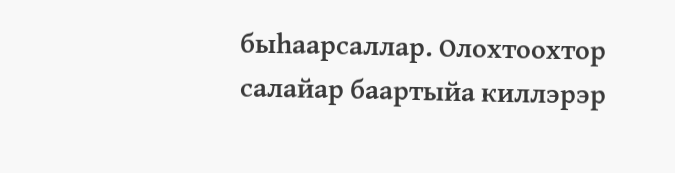быһаарсаллар. Олохтоохтор салайар баартыйа киллэрэр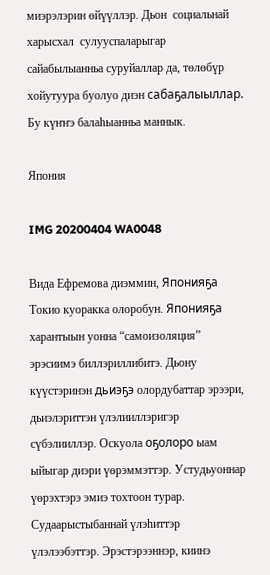миэрэлэрин өйүүллэр. Дьон  социальнай харысхал  сулууспаларыгар сайабылыанньа суруйаллар да, төлөбүр хойутуура буолуо диэн сабаҕалыыллар.   Бу күҥҥэ балаһыанньа маннык.

Япония

IMG 20200404 WA0048

Вида Ефремова диэммин, Японияҕа Токио куоракка олоробун. Японияҕа харантыын уонна “самоизоляция” эрэсиимэ биллэриллибитэ. Дьону күүстэринэн дьиэҕэ олордубаттар эрээри, дьиэлэриттэн үлэлииллэригэр сүбэлииллэр. Оскуола оҕолоро ыам ыйыгар диэри үөрэммэттэр. Устудьуоннар үөрэхтэрэ эмиэ тохтоон турар. Судаарыстыбаннай үлэһиттэр үлэлээбэттэр. Эрэстэрээннэр, киинэ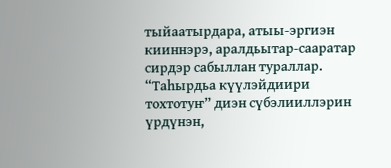тыйаатырдара, атыы-эргиэн кииннэрэ, аралдьытар-сааратар сирдэр сабыллан тураллар. “Таһырдьа күүлэйдиири тохтотуҥ” диэн сүбэлииллэрин үрдүнэн,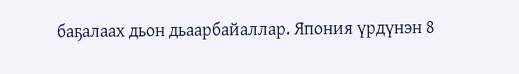баҕалаах дьон дьаарбайаллар. Япония үрдүнэн 8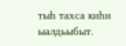тыһ тахса киһи ыалдьыбыт.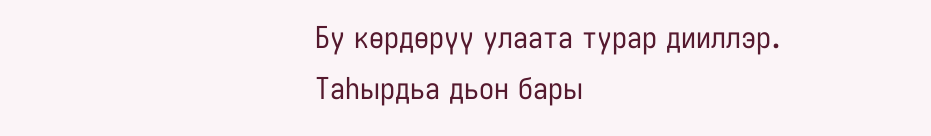Бу көрдөрүү улаата турар дииллэр. Таһырдьа дьон бары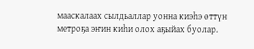мааскалаах сылдьаллар уонна киэһэ өттүн метроҕа эҥин киһи олох аҕыйах буолар.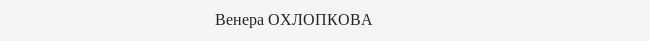Венера ОХЛОПКОВА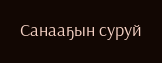Санааҕын суруй